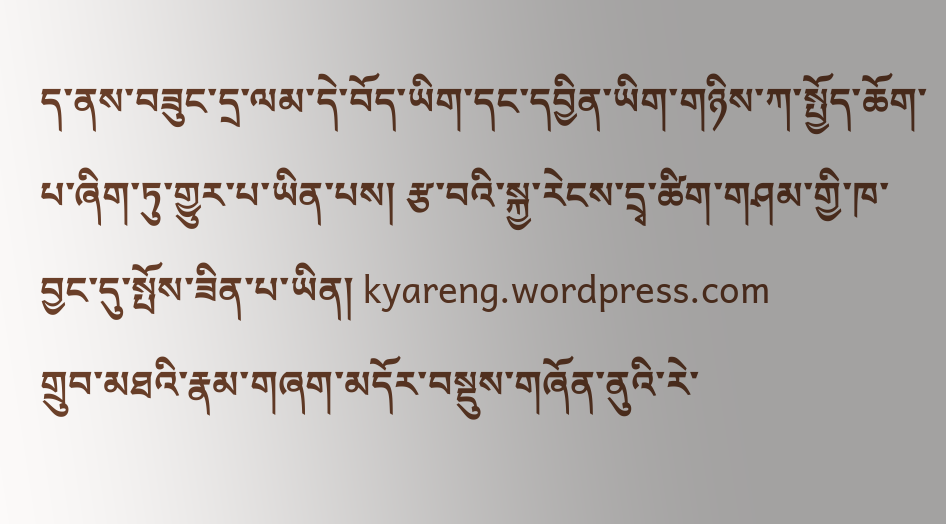ད་ནས་བཟུང་དྲ་ལམ་དེ་བོད་ཡིག་དང་དབྱིན་ཡིག་གཉིས་ཀ་སྤྱོད་ཆོག་པ་ཞིག་ཏུ་གྱུར་པ་ཡིན་པས། རྩ་བའི་སྐྱ་རེངས་དྲྭ་ཚིག་གཤམ་གྱི་ཁ་བྱང་དུ་སྤོས་ཟིན་པ་ཡིན། kyareng.wordpress.com
གྲུབ་མཐའི་རྣམ་གཞག་མདོར་བསྡུས་གཞོན་ནུའི་རེ་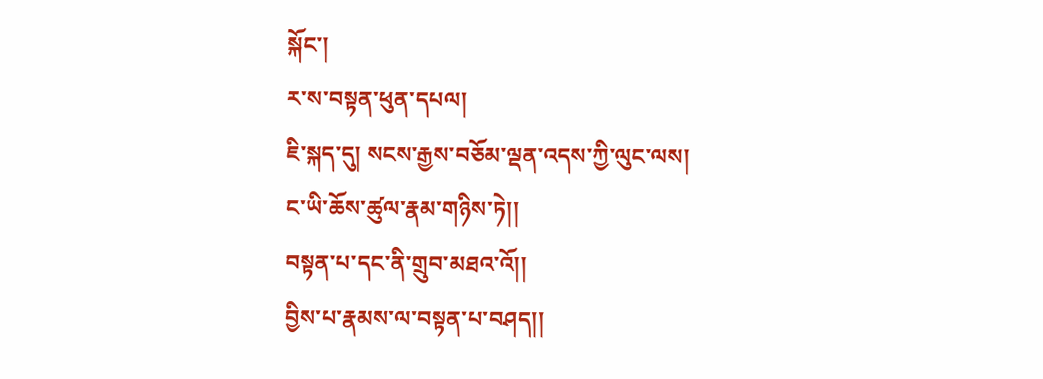སྐོང་།
ར་ས་བསྟན་ཕུན་དཔལ།
ཇི་སྐད་དུ། སངས་རྒྱས་བཅོམ་ལྡན་འདས་ཀྱི་ལུང་ལས།
ང་ཡི་ཆོས་ཚུལ་རྣམ་གཉིས་ཏེ།།
བསྟན་པ་དང་ནི་གྲུབ་མཐའ་འོ།།
བྱིས་པ་རྣམས་ལ་བསྟན་པ་བཤད།།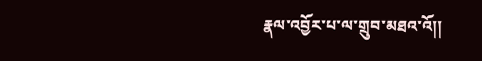རྣལ་འབྱོར་པ་ལ་གྲུབ་མཐའ་འོ།།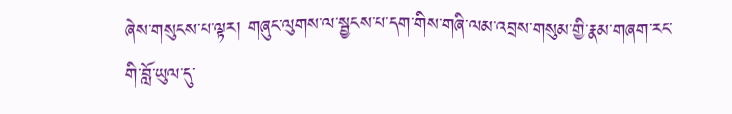ཞེས་གསུངས་པ་ལྟར། གཞུང་ལུགས་ལ་སྦྱངས་པ་དག་གིས་གཞི་ལམ་འབྲས་གསུམ་གྱི་རྣམ་གཞག་རང་གི་བློ་ཡུལ་དུ་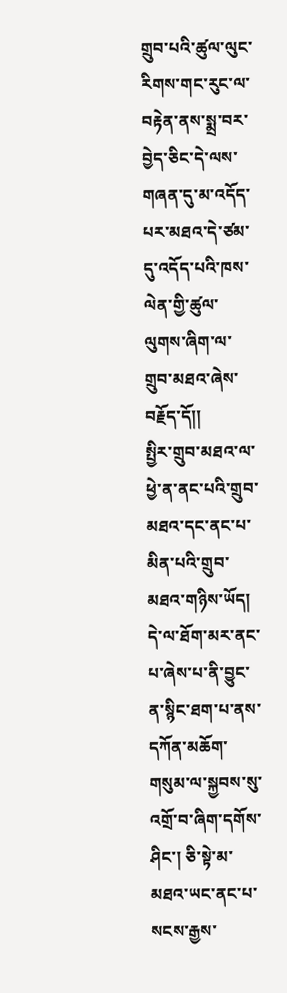གྲུབ་པའི་ཚུལ་ལུང་རིགས་གང་རུང་ལ་བརྟེན་ནས་སྨྲ་བར་བྱེད་ཅིང་དེ་ལས་གཞན་དུ་མ་འདོད་པར་མཐའ་དེ་ཙམ་དུ་འདོད་པའི་ཁས་ལེན་གྱི་ཚུལ་ལུགས་ཞིག་ལ་གྲུབ་མཐའ་ཞེས་བརྗོད་དོ།།
སྤྱིར་གྲུབ་མཐའ་ལ་ཕྱེ་ན་ནང་པའི་གྲུབ་མཐའ་དང་ནང་པ་མིན་པའི་གྲུབ་མཐའ་གཉིས་ཡོད། དེ་ལ་ཐོག་མར་ནང་པ་ཞེས་པ་ནི་བྱུང་ན་སྙིང་ཐག་པ་ནས་དཀོན་མཆོག་གསུམ་ལ་སྐྱབས་སུ་འགྲོ་བ་ཞིག་དགོས་ཤིང་། ཅི་སྟེ་མ་མཐའ་ཡང་ནང་པ་སངས་རྒྱས་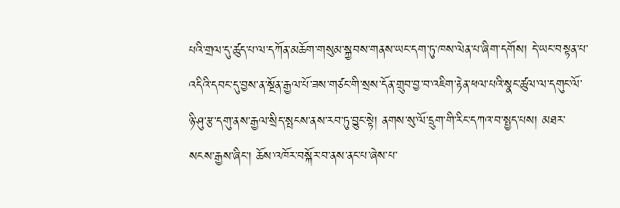པའི་གྲལ་དུ་ཚུད་པ་ལ་དཀོན་མཆོག་གསུམ་སྐྱབས་གནས་ཡང་དག་ཏུ་ཁས་ལེན་པ་ཞིག་དགོས། དེ་ཡང་བསྟན་པ་འདིའི་དབང་དུ་བྱས་ན་སྔོན་རྒྱལ་པོ་ཟས་གཙང་གི་སྲས་དོན་གྲུབ་བྱ་བ་འཇིག་རྟེན་ཕལ་པའི་སྣང་ཚུལ་ལ་དགུང་ལོ་ཉི་ཤུ་རྩ་དགུ་ནས་རྒྱལ་སྲིད་སྤངས་ནས་རབ་ཏུ་བྱུང་སྟེ། ནགས་སུ་ལོ་དྲུག་གི་རིང་དཀའ་བ་སྤྱད་པས། མཐར་སངས་རྒྱས་ཞིང་། ཆོས་འཁོར་བསྐོར་བ་ནས་ནང་པ་ཞེས་པ་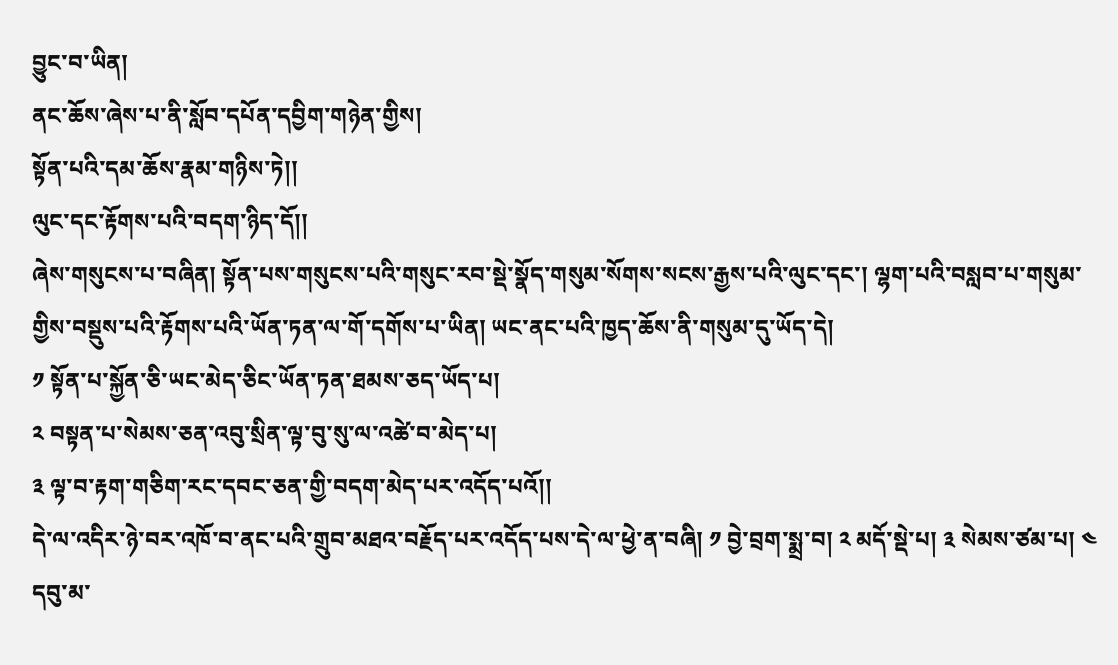བྱུང་བ་ཡིན།
ནང་ཆོས་ཞེས་པ་ནི་སློབ་དཔོན་དབྱིག་གཉེན་གྱིས།
སྟོན་པའི་དམ་ཆོས་རྣམ་གཉིས་ཏེ།།
ལུང་དང་རྟོགས་པའི་བདག་ཉིད་དོ།།
ཞེས་གསུངས་པ་བཞིན། སྟོན་པས་གསུངས་པའི་གསུང་རབ་སྡེ་སྣོད་གསུམ་སོགས་སངས་རྒྱས་པའི་ལུང་དང་། ལྷག་པའི་བསླབ་པ་གསུམ་གྱིས་བསྡུས་པའི་རྟོགས་པའི་ཡོན་ཏན་ལ་གོ་དགོས་པ་ཡིན། ཡང་ནང་པའི་ཁྱད་ཆོས་ནི་གསུམ་དུ་ཡོད་དེ།
༡ སྟོན་པ་སྐྱོན་ཅི་ཡང་མེད་ཅིང་ཡོན་ཏན་ཐམས་ཅད་ཡོད་པ།
༢ བསྟན་པ་སེམས་ཅན་འབུ་སྲིན་ལྟ་བུ་སུ་ལ་འཚེ་བ་མེད་པ།
༣ ལྟ་བ་རྟག་གཅིག་རང་དབང་ཅན་གྱི་བདག་མེད་པར་འདོད་པའོ།།
དེ་ལ་འདིར་ཉེ་བར་འཁོ་བ་ནང་པའི་གྲུབ་མཐའ་བརྗོད་པར་འདོད་པས་དེ་ལ་ཕྱེ་ན་བཞི། ༡ བྱེ་བྲག་སྨྲ་བ། ༢ མདོ་སྡེ་པ། ༣ སེམས་ཙམ་པ། ༤ དབུ་མ་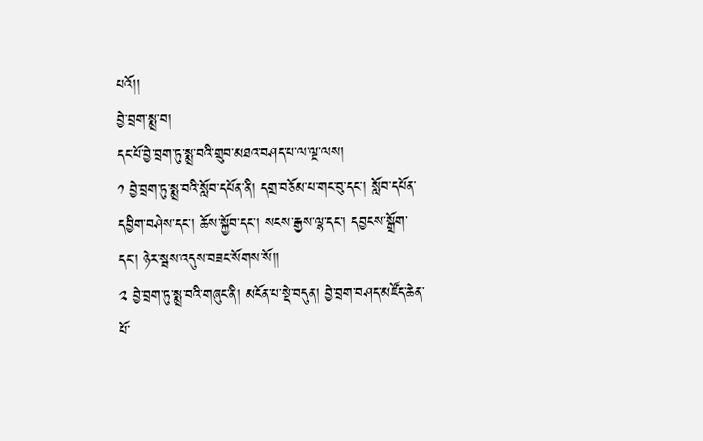པའོ།།
བྱེ་བྲག་སྨྲ་བ།
དང་པོ་བྱེ་བྲག་ཏུ་སྨྲ་བའི་གྲུབ་མཐའ་བཤད་པ་ལ་ལྔ་ལས།
༡ བྱེ་བྲག་ཏུ་སྨྲ་བའི་སློབ་དཔོན་ནི། དགྲ་བཅོམ་པ་གང་བུ་དང་། སློབ་དཔོན་དབྱིག་བཤེས་དང་། ཆོས་སྐྱོབ་དང་། སངས་རྒྱས་ལྷ་དང་། དབྱངས་སྒྲོག་དང་། ཉེར་སྦས་འདུས་བཟང་སོགས་སོ།།
༢ བྱེ་བྲག་ཏུ་སྨྲ་བའི་གཞུང་ནི། མངོན་པ་སྡེ་བདུན། བྱེ་བྲག་བཤད་མཛོད་ཆེན་པོ་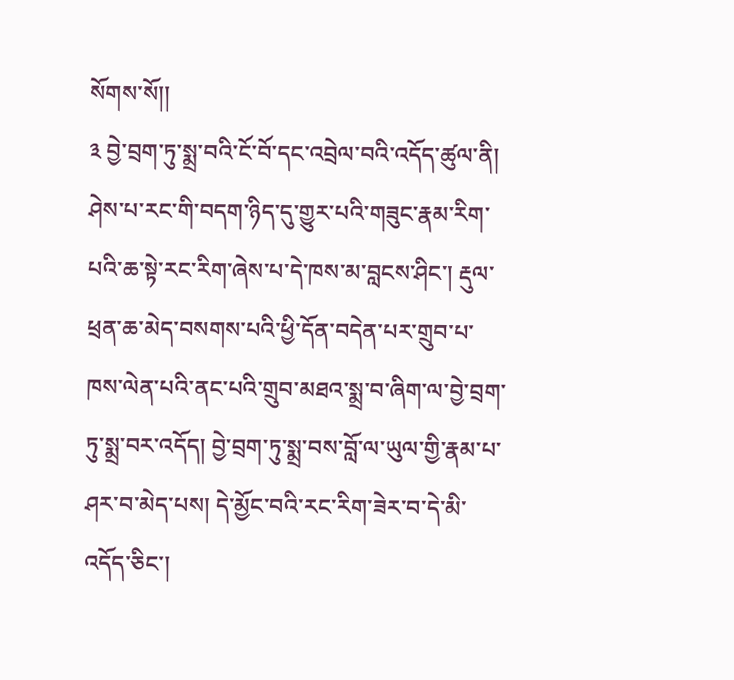སོགས་སོ།།
༣ བྱེ་བྲག་ཏུ་སྨྲ་བའི་ངོ་བོ་དང་འབྲེལ་བའི་འདོད་ཚུལ་ནི། ཤེས་པ་རང་གི་བདག་ཉིད་དུ་གྱུར་པའི་གཟུང་རྣམ་རིག་པའི་ཆ་སྟེ་རང་རིག་ཞེས་པ་དེ་ཁས་མ་བླངས་ཤིང་། རྡུལ་ཕྲན་ཆ་མེད་བསགས་པའི་ཕྱི་དོན་བདེན་པར་གྲུབ་པ་ཁས་ལེན་པའི་ནང་པའི་གྲུབ་མཐའ་སྨྲ་བ་ཞིག་ལ་བྱེ་བྲག་ཏུ་སྨྲ་བར་འདོད། བྱེ་བྲག་ཏུ་སྨྲ་བས་བློ་ལ་ཡུལ་གྱི་རྣམ་པ་ཤར་བ་མེད་པས། དེ་མྱོང་བའི་རང་རིག་ཟེར་བ་དེ་མི་འདོད་ཅིང་།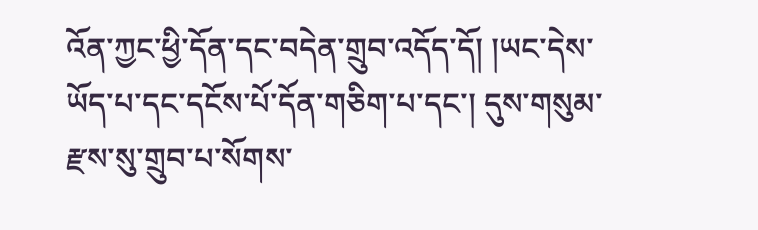འོན་ཀྱང་ཕྱི་དོན་དང་བདེན་གྲུབ་འདོད་དོ། །ཡང་དེས་ཡོད་པ་དང་དངོས་པོ་དོན་གཅིག་པ་དང་། དུས་གསུམ་རྫས་སུ་གྲུབ་པ་སོགས་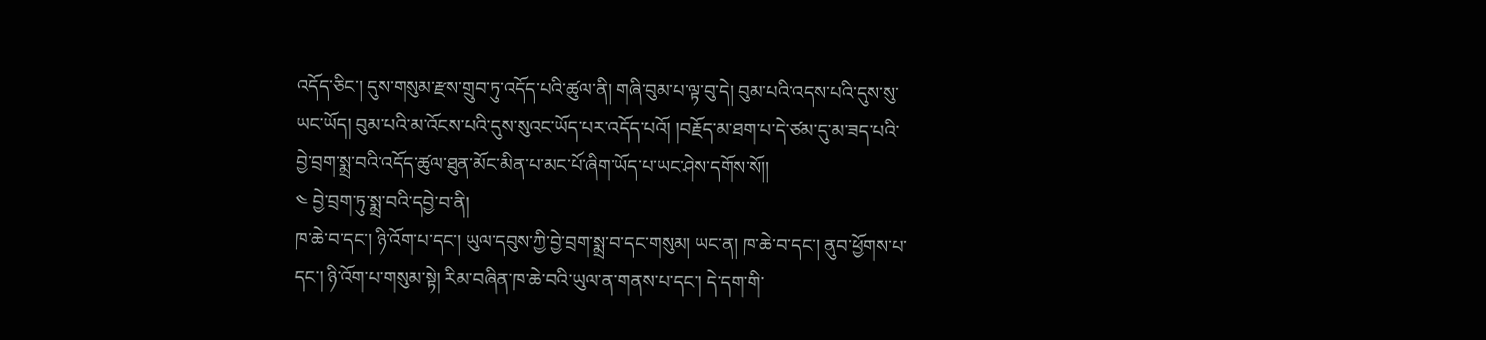འདོད་ཅིང་། དུས་གསུམ་རྫས་གྲུབ་ཏུ་འདོད་པའི་ཚུལ་ནི། གཞི་བུམ་པ་ལྟ་བུ་དེ། བུམ་པའི་འདས་པའི་དུས་སུ་ཡང་ཡོད། བུམ་པའི་མ་འོངས་པའི་དུས་སུའང་ཡོད་པར་འདོད་པའོ། །བརྗོད་མ་ཐག་པ་དེ་ཙམ་དུ་མ་ཟད་པའི་བྱེ་བྲག་སྨྲ་བའི་འདོད་ཚུལ་ཐུན་མོང་མིན་པ་མང་པོ་ཞིག་ཡོད་པ་ཡང་ཤེས་དགོས་སོ།།
༤ བྱེ་བྲག་ཏུ་སྨྲ་བའི་དབྱེ་བ་ནི།
ཁ་ཆེ་བ་དང་། ཉི་འོག་པ་དང་། ཡུལ་དབུས་ཀྱི་བྱེ་བྲག་སྨྲ་བ་དང་གསུམ། ཡང་ན། ཁ་ཆེ་བ་དང་། ནུབ་ཕྱོགས་པ་དང་། ཉི་འོག་པ་གསུམ་སྟེ། རིམ་བཞིན་ཁ་ཆེ་བའི་ཡུལ་ན་གནས་པ་དང་། དེ་དག་གི་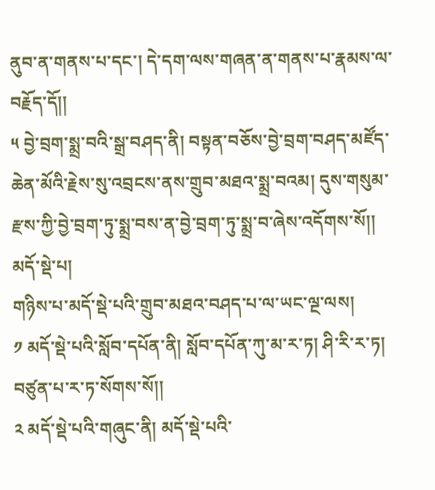ནུབ་ན་གནས་པ་དང་། དེ་དག་ལས་གཞན་ན་གནས་པ་རྣམས་ལ་བརྗོད་དོ།།
༥ བྱེ་བྲག་སྨྲ་བའི་སྒྲ་བཤད་ནི། བསྟན་བཅོས་བྱེ་བྲག་བཤད་མཛོད་ཆེན་མོའི་རྗེས་སུ་འབྲངས་ནས་གྲུབ་མཐའ་སྨྲ་བའམ། དུས་གསུམ་རྫས་ཀྱི་བྱེ་བྲག་ཏུ་སྨྲ་བས་ན་བྱེ་བྲག་ཏུ་སྨྲ་བ་ཞེས་འདོགས་སོ།།
མདོ་སྡེ་པ།
གཉིས་པ་མདོ་སྡེ་པའི་གྲུབ་མཐའ་བཤད་པ་ལ་ཡང་ལྔ་ལས།
༡ མདོ་སྡེ་པའི་སློབ་དཔོན་ནི། སློབ་དཔོན་ཀུ་མ་ར་ཏ། ཤི་རི་ར་ཏ། བཙུན་པ་ར་ཏ་སོགས་སོ།།
༢ མདོ་སྡེ་པའི་གཞུང་ནི། མདོ་སྡེ་པའི་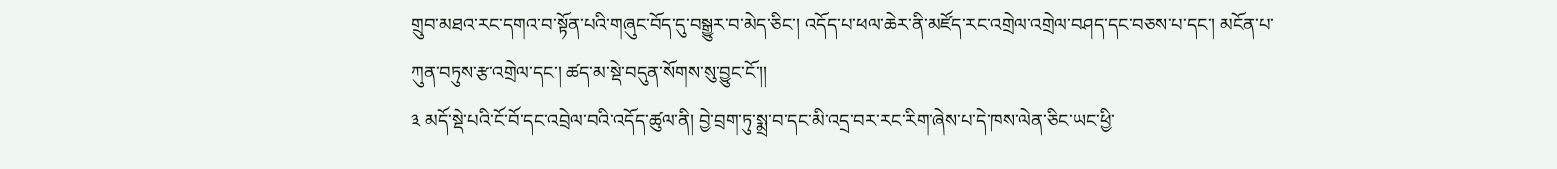གྲུབ་མཐའ་རང་དགའ་བ་སྟོན་པའི་གཞུང་བོད་དུ་བསྒྱུར་བ་མེད་ཅིང་། འདོད་པ་ཕལ་ཆེར་ནི་མཛོད་རང་འགྲེལ་འགྲེལ་བཤད་དང་བཅས་པ་དང་། མངོན་པ་ཀུན་བཏུས་རྩ་འགྲེལ་དང་། ཚད་མ་སྡེ་བདུན་སོགས་སུ་བྱུང་ངོ་།།
༣ མདོ་སྡེ་པའི་ངོ་བོ་དང་འབྲེལ་བའི་འདོད་ཚུལ་ནི། བྱེ་བྲག་ཏུ་སྨྲ་བ་དང་མི་འདྲ་བར་རང་རིག་ཞེས་པ་དེ་ཁས་ལེན་ཅིང་ཡང་ཕྱི་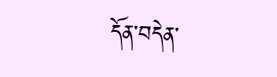དོན་བདེན་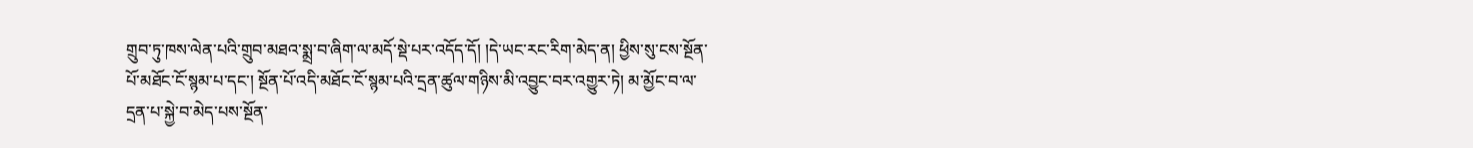གྲུབ་ཏུ་ཁས་ལེན་པའི་གྲུབ་མཐའ་སྨྲ་བ་ཞིག་ལ་མདོ་སྡེ་པར་འདོད་དོ། །དེ་ཡང་རང་རིག་མེད་ན། ཕྱིས་སུ་ངས་སྔོན་པོ་མཐོང་ངོ་སྙམ་པ་དང་། སྔོན་པོ་འདི་མཐོང་ངོ་སྙམ་པའི་དྲན་ཚུལ་གཉིས་མི་འབྱུང་བར་འགྱུར་ཏེ། མ་མྱོང་བ་ལ་དྲན་པ་སྐྱེ་བ་མེད་པས་སྔོན་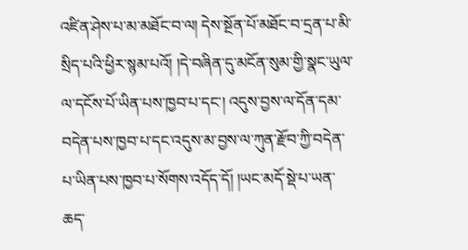འཛིན་ཤེས་པ་མ་མཐོང་བ་ལ། དེས་སྔོན་པོ་མཐོང་བ་དྲན་པ་མི་སྲིད་པའི་ཕྱིར་སྙམ་པའོ། །དེ་བཞིན་དུ་མངོན་སུམ་གྱི་སྣང་ཡུལ་ལ་དངོས་པོ་ཡིན་པས་ཁྱབ་པ་དང་། འདུས་བྱས་ལ་དོན་དམ་བདེན་པས་ཁྱབ་པ་དང་འདུས་མ་བྱས་ལ་ཀུན་རྫོབ་ཀྱི་བདེན་པ་ཡིན་པས་ཁྱབ་པ་སོགས་འདོད་དོ། །ཡང་མདོ་སྡེ་པ་ཡན་ཆད་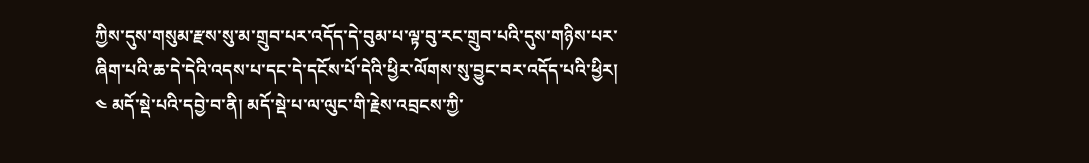ཀྱིས་དུས་གསུམ་རྫས་སུ་མ་གྲུབ་པར་འདོད་དེ་བུམ་པ་ལྟ་བུ་རང་གྲུབ་པའི་དུས་གཉིས་པར་ཞིག་པའི་ཆ་དེ་དེའི་འདས་པ་དང་དེ་དངོས་པོ་དེའི་ཕྱིར་ལོགས་སུ་བྱུང་བར་འདོད་པའི་ཕྱིར།
༤ མདོ་སྡེ་པའི་དབྱེ་བ་ནི། མདོ་སྡེ་པ་ལ་ལུང་གི་རྗེས་འབྲངས་ཀྱི་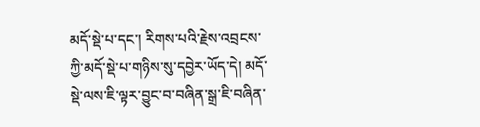མདོ་སྡེ་པ་དང་། རིགས་པའི་རྗེས་འབྲངས་ཀྱི་མདོ་སྡེ་པ་གཉིས་སུ་དབྱེར་ཡོད་དེ། མདོ་སྡེ་ལས་ཇི་ལྟར་བྱུང་བ་བཞིན་སྒྲ་ཇི་བཞིན་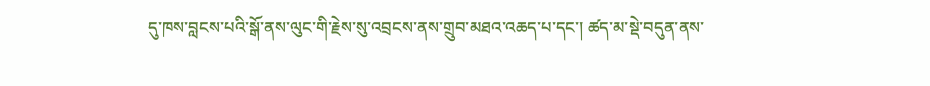དུ་ཁས་བླངས་པའི་སྒོ་ནས་ལུང་གི་རྗེས་སུ་འབྲངས་ནས་གྲུབ་མཐའ་འཆད་པ་དང་། ཚད་མ་སྡེ་བདུན་ནས་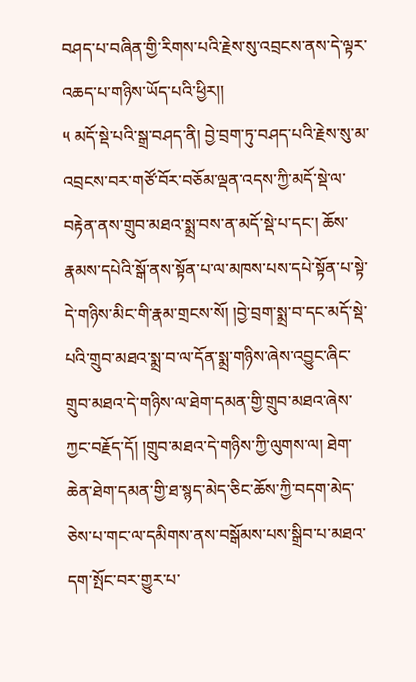བཤད་པ་བཞིན་གྱི་རིགས་པའི་རྗེས་སུ་འབྲངས་ནས་དེ་ལྟར་འཆད་པ་གཉིས་ཡོད་པའི་ཕྱིར།།
༥ མདོ་སྡེ་པའི་སྒྲ་བཤད་ནི། བྱེ་བྲག་ཏུ་བཤད་པའི་རྗེས་སུ་མ་འབྲངས་བར་གཙོ་བོར་བཅོམ་ལྡན་འདས་ཀྱི་མདོ་སྡེ་ལ་བརྟེན་ནས་གྲུབ་མཐའ་སྨྲ་བས་ན་མདོ་སྡེ་པ་དང་། ཆོས་རྣམས་དཔེའི་སྒོ་ནས་སྟོན་པ་ལ་མཁས་པས་དཔེ་སྟོན་པ་སྟེ་དེ་གཉིས་མིང་གི་རྣམ་གྲངས་སོ། །བྱེ་བྲག་སྨྲ་བ་དང་མདོ་སྡེ་པའི་གྲུབ་མཐའ་སྨྲ་བ་ལ་དོན་སྨྲ་གཉིས་ཞེས་འབྱུང་ཞིང་གྲུབ་མཐའ་དེ་གཉིས་ལ་ཐེག་དམན་གྱི་གྲུབ་མཐའ་ཞེས་ཀྱང་བརྗོད་དོ། །གྲུབ་མཐའ་དེ་གཉིས་ཀྱི་ལུགས་ལ། ཐེག་ཆེན་ཐེག་དམན་གྱི་ཐ་སྙད་མེད་ཅིང་ཆོས་ཀྱི་བདག་མེད་ཅེས་པ་གང་ལ་དམིགས་ནས་བསྒོམས་པས་སྒྲིབ་པ་མཐའ་དག་སྤོང་བར་གྱུར་པ་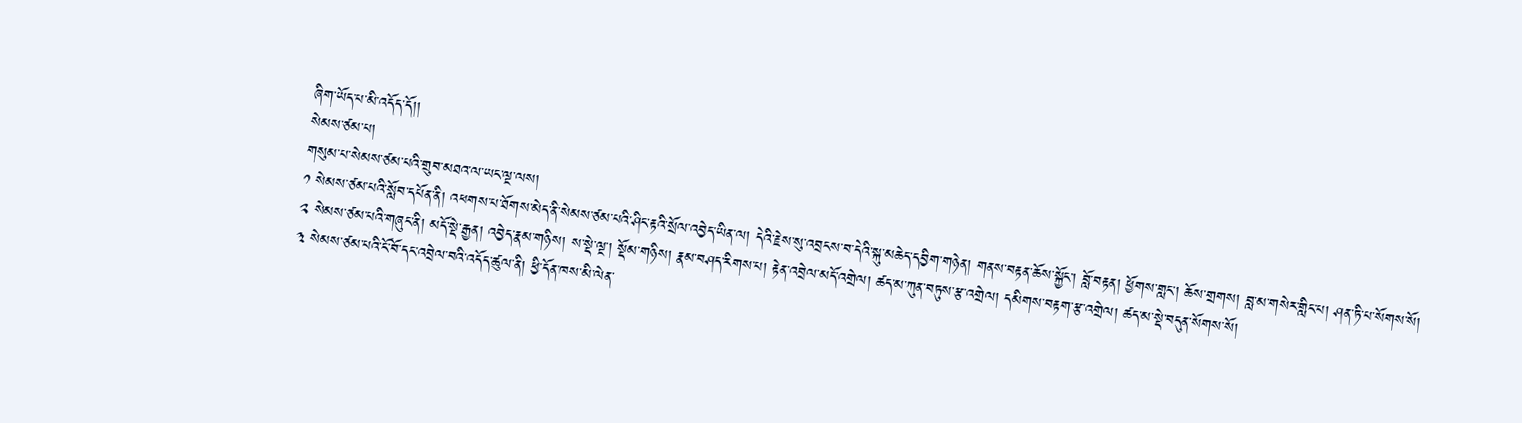ཞིག་ཡོད་པ་མི་འདོད་དོ།།
སེམས་ཙམ་པ།
གསུམ་པ་སེམས་ཙམ་པའི་གྲུབ་མཐའ་ལ་ཡང་ལྔ་ལས།
༡ སེམས་ཙམ་པའི་སློབ་དཔོན་ནི། འཕགས་པ་ཐོགས་མེད་ནི་སེམས་ཙམ་པའི་ཤིང་རྟའི་སྲོལ་འབྱེད་ཡིན་ལ། དེའི་རྗེས་སུ་འབྲངས་བ་དེའི་སྐུ་མཆེད་དབྱིག་གཉེན། གནས་བརྟན་ཆོས་སྐྱོང་། བློ་བརྟན། ཕྱོགས་གླང་། ཆོས་གྲགས། བླ་མ་གསེར་གླིང་པ། ཤན་ཏི་པ་སོགས་སོ།
༢ སེམས་ཙམ་པའི་གཞུང་ནི། མདོ་སྡེ་རྒྱན། འབྱེད་རྣམ་གཉིས། ས་སྡེ་ལྔ་། སྡོམ་གཉིས། རྣམ་བཤད་རིགས་པ། རྟེན་འབྲེལ་མདོ་འགྲེལ། ཚད་མ་ཀུན་བཏུས་རྩ་འགྲེལ། དམིགས་བརྟག་རྩ་འགྲེལ། ཚད་མ་སྡེ་བདུན་སོགས་སོ།
༣ སེམས་ཙམ་པའི་ངོ་བོ་དང་འབྲེལ་བའི་འདོད་ཚུལ་ནི། ཕྱི་དོན་ཁས་མི་ལེན་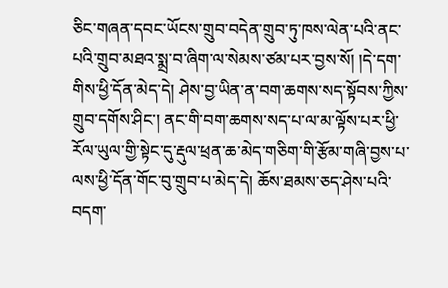ཅིང་གཞན་དབང་ཡོངས་གྲུབ་བདེན་གྲུབ་ཏུ་ཁས་ལེན་པའི་ནང་པའི་གྲུབ་མཐའ་སྨྲ་བ་ཞིག་ལ་སེམས་ཙམ་པར་བྱས་སོ། །དེ་དག་གིས་ཕྱི་དོན་མེད་དེ། ཤེས་བྱ་ཡིན་ན་བག་ཆགས་སད་སྟོབས་ཀྱིས་གྲུབ་དགོས་ཤིང་། ནང་གི་བག་ཆགས་སད་པ་ལ་མ་ལྟོས་པར་ཕྱི་རོལ་ཡུལ་གྱི་སྟེང་དུ་རྡུལ་ཕྲན་ཆ་མེད་གཅིག་གི་རྩོམ་གཞི་བྱས་པ་ལས་ཕྱི་དོན་གོང་བུ་གྲུབ་པ་མེད་དེ། ཆོས་ཐམས་ཅད་ཤེས་པའི་བདག་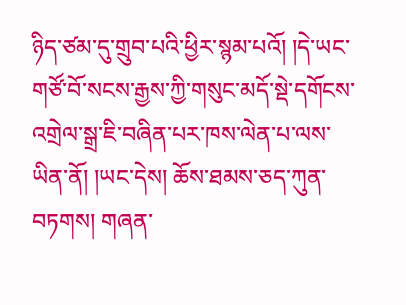ཉིད་ཙམ་དུ་གྲུབ་པའི་ཕྱིར་སྙམ་པའོ། །དེ་ཡང་གཙོ་བོ་སངས་རྒྱས་ཀྱི་གསུང་མདོ་སྡེ་དགོངས་འགྲེལ་སྒྲ་ཇི་བཞིན་པར་ཁས་ལེན་པ་ལས་ཡིན་ནོ། །ཡང་དེས། ཆོས་ཐམས་ཅད་ཀུན་བཏགས། གཞན་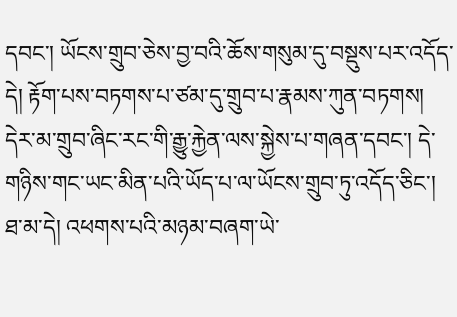དབང་། ཡོངས་གྲུབ་ཅེས་བྱ་བའི་ཆོས་གསུམ་དུ་བསྡུས་པར་འདོད་དེ། རྟོག་པས་བཏགས་པ་ཙམ་དུ་གྲུབ་པ་རྣམས་ཀུན་བཏགས། དེར་མ་གྲུབ་ཞིང་རང་གི་རྒྱུ་རྐྱེན་ལས་སྐྱེས་པ་གཞན་དབང་། དེ་གཉིས་གང་ཡང་མིན་པའི་ཡོད་པ་ལ་ཡོངས་གྲུབ་ཏུ་འདོད་ཅིང་། ཐ་མ་དེ། འཕགས་པའི་མཉམ་བཞག་ཡེ་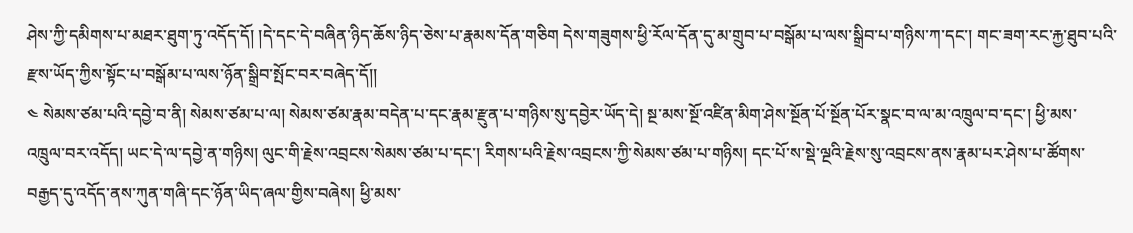ཤེས་ཀྱི་དམིགས་པ་མཐར་ཐུག་ཏུ་འདོད་དོ། །དེ་དང་དེ་བཞིན་ཉིད་ཆོས་ཉིད་ཅེས་པ་རྣམས་དོན་གཅིག དེས་གཟུགས་ཕྱི་རོལ་དོན་དུ་མ་གྲུབ་པ་བསྒོམ་པ་ལས་སྒྲིབ་པ་གཉིས་ཀ་དང་། གང་ཟག་རང་རྐྱ་ཐུབ་པའི་རྫས་ཡོད་ཀྱིས་སྟོང་པ་བསྒོམ་པ་ལས་ཉོན་སྒྲིབ་སྤོང་བར་བཞེད་དོ།།
༤ སེམས་ཙམ་པའི་དབྱེ་བ་ནི། སེམས་ཙམ་པ་ལ། སེམས་ཙམ་རྣམ་བདེན་པ་དང་རྣམ་རྫུན་པ་གཉིས་སུ་དབྱེར་ཡོད་དེ། སྔ་མས་སྔོ་འཛིན་མིག་ཤེས་སྔོན་པོ་སྔོན་པོར་སྣང་བ་ལ་མ་འཁྲུལ་བ་དང་། ཕྱི་མས་འཁྲུལ་བར་འདོད། ཡང་དེ་ལ་དབྱེ་ན་གཉིས། ལུང་གི་རྗེས་འབྲངས་སེམས་ཙམ་པ་དང་། རིགས་པའི་རྗེས་འབྲངས་ཀྱི་སེམས་ཙམ་པ་གཉིས། དང་པོ་ས་སྡེ་ལྔའི་རྗེས་སུ་འབྲངས་ནས་རྣམ་པར་ཤེས་པ་ཚོགས་བརྒྱད་དུ་འདོད་ནས་ཀུན་གཞི་དང་ཉོན་ཡིད་ཞལ་གྱིས་བཞེས། ཕྱི་མས་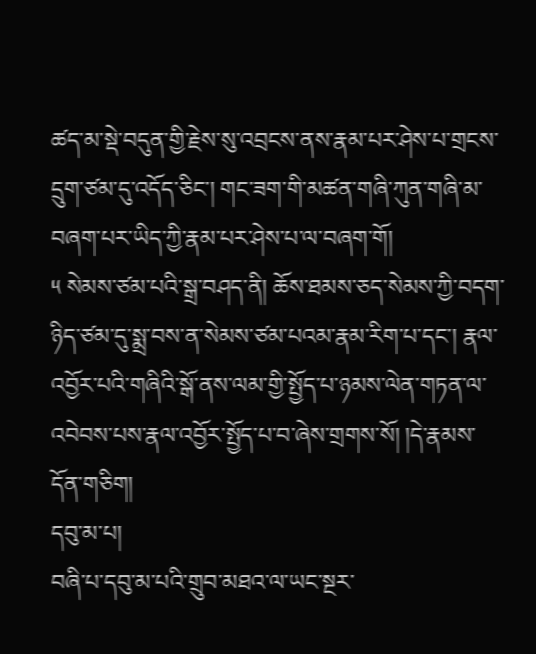ཚད་མ་སྡེ་བདུན་གྱི་རྗེས་སུ་འབྲངས་ནས་རྣམ་པར་ཤེས་པ་གྲངས་དྲུག་ཙམ་དུ་འདོད་ཅིང་། གང་ཟག་གི་མཚན་གཞི་ཀུན་གཞི་མ་བཞག་པར་ཡིད་ཀྱི་རྣམ་པར་ཤེས་པ་ལ་བཞག་གོ།
༥ སེམས་ཙམ་པའི་སྒྲ་བཤད་ནི། ཆོས་ཐམས་ཅད་སེམས་ཀྱི་བདག་ཉིད་ཙམ་དུ་སྨྲ་བས་ན་སེམས་ཙམ་པའམ་རྣམ་རིག་པ་དང་། རྣལ་འབྱོར་པའི་གཞིའི་སྒོ་ནས་ལམ་གྱི་སྤྱོད་པ་ཉམས་ལེན་གཏན་ལ་འབེབས་པས་རྣལ་འབྱོར་སྤྱོད་པ་བ་ཞེས་གྲགས་སོ། །དེ་རྣམས་དོན་གཅིག།
དབུ་མ་པ།
བཞི་པ་དབུ་མ་པའི་གྲུབ་མཐའ་ལ་ཡང་སྔར་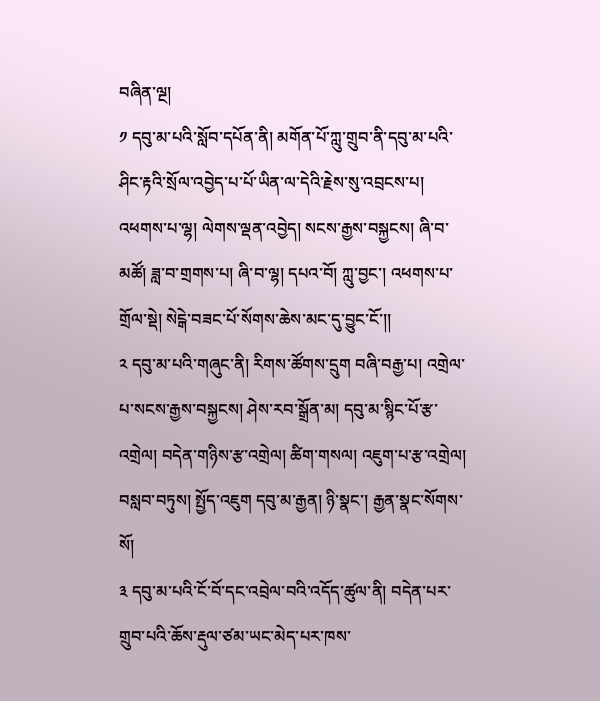བཞིན་ལྔ།
༡ དབུ་མ་པའི་སློབ་དཔོན་ནི། མགོན་པོ་ཀླུ་གྲུབ་ནི་དབུ་མ་པའི་ཤིང་རྟའི་སྲོལ་འབྱེད་པ་པོ་ཡིན་ལ་དེའི་རྗེས་སུ་འབྲངས་པ། འཕགས་པ་ལྷ། ལེགས་ལྡན་འབྱེད། སངས་རྒྱས་བསྐྱངས། ཞི་བ་མཚོ། ཟླ་བ་གྲགས་པ། ཞི་བ་ལྷ། དཔའ་བོ། ཀླུ་བྱང་། འཕགས་པ་གྲོལ་སྡེ། སེངྒེ་བཟང་པོ་སོགས་ཆེས་མང་དུ་བྱུང་ངོ་།།
༢ དབུ་མ་པའི་གཞུང་ནི། རིགས་ཚོགས་དྲུག བཞི་བརྒྱ་པ། འགྲེལ་པ་སངས་རྒྱས་བསྐྱངས། ཤེས་རབ་སྒྲོན་མ། དབུ་མ་སྙིང་པོ་རྩ་འགྲེལ། བདེན་གཉིས་རྩ་འགྲེལ། ཚིག་གསལ། འཇུག་པ་རྩ་འགྲེལ། བསླབ་བཏུས། སྤྱོད་འཇུག དབུ་མ་རྒྱན། ཉི་སྣང་། རྒྱན་སྣང་སོགས་སོ།
༣ དབུ་མ་པའི་ངོ་བོ་དང་འབྲེལ་བའི་འདོད་ཚུལ་ནི། བདེན་པར་གྲུབ་པའི་ཆོས་རྡུལ་ཙམ་ཡང་མེད་པར་ཁས་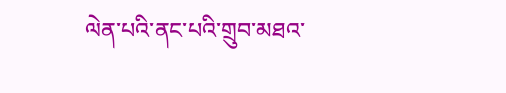ལེན་པའི་ནང་པའི་གྲུབ་མཐའ་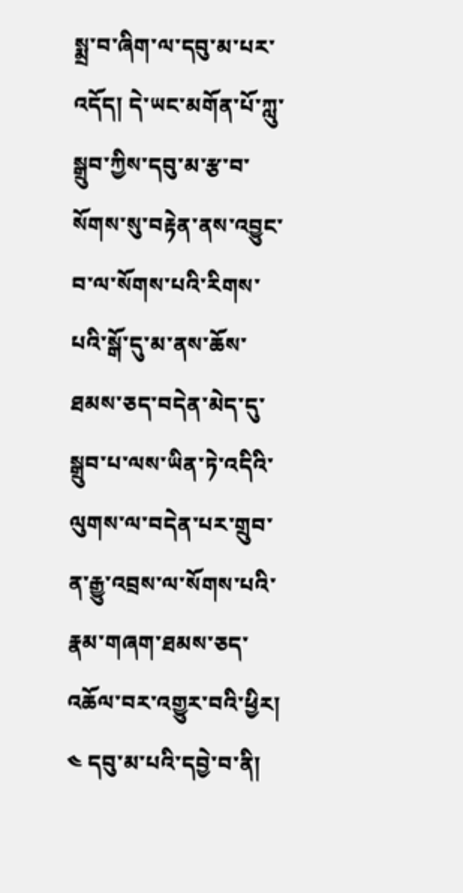སྨྲ་བ་ཞིག་ལ་དབུ་མ་པར་འདོད། དེ་ཡང་མགོན་པོ་ཀླུ་སྒྲུབ་ཀྱིས་དབུ་མ་རྩ་བ་སོགས་སུ་བརྟེན་ནས་འབྱུང་བ་ལ་སོགས་པའི་རིགས་པའི་སྒོ་དུ་མ་ནས་ཆོས་ཐམས་ཅད་བདེན་མེད་དུ་སྒྲུབ་པ་ལས་ཡིན་ཏེ་འདིའི་ལུགས་ལ་བདེན་པར་གྲུབ་ན་རྒྱུ་འབྲས་ལ་སོགས་པའི་རྣམ་གཞག་ཐམས་ཅད་འཆོལ་བར་འགྱུར་བའི་ཕྱིར།
༤ དབུ་མ་པའི་དབྱེ་བ་ནི།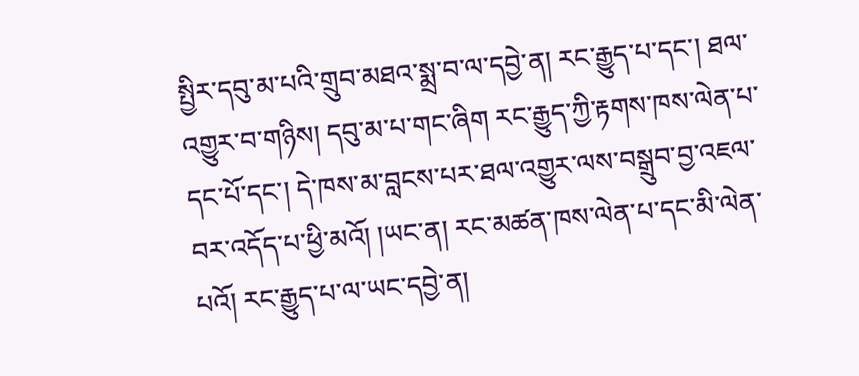སྤྱིར་དབུ་མ་པའི་གྲུབ་མཐའ་སྨྲ་བ་ལ་དབྱེ་ན། རང་རྒྱུད་པ་དང་། ཐལ་འགྱུར་བ་གཉིས། དབུ་མ་པ་གང་ཞིག རང་རྒྱུད་ཀྱི་རྟགས་ཁས་ལེན་པ་དང་པོ་དང་། དེ་ཁས་མ་བླངས་པར་ཐལ་འགྱུར་ལས་བསྒྲུབ་བྱ་འཇལ་བར་འདོད་པ་ཕྱི་མའོ། །ཡང་ན། རང་མཚན་ཁས་ལེན་པ་དང་མི་ལེན་པའོ། རང་རྒྱུད་པ་ལ་ཡང་དབྱེ་ན།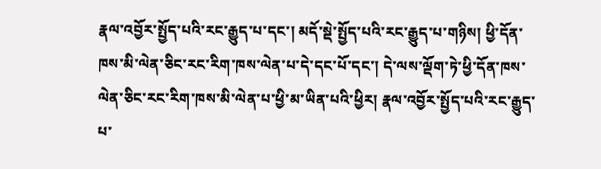རྣལ་འབྱོར་སྤྱོད་པའི་རང་རྒྱུད་པ་དང་། མདོ་སྡེ་སྤྱོད་པའི་རང་རྒྱུད་པ་གཉིས། ཕྱི་དོན་ཁས་མི་ལེན་ཅིང་རང་རིག་ཁས་ལེན་པ་དེ་དང་པོ་དང་། དེ་ལས་ལྡོག་ཏེ་ཕྱི་དོན་ཁས་ལེན་ཅིང་རང་རིག་ཁས་མི་ལེན་པ་ཕྱི་མ་ཡིན་པའི་ཕྱིར། རྣལ་འབྱོར་སྤྱོད་པའི་རང་རྒྱུད་པ་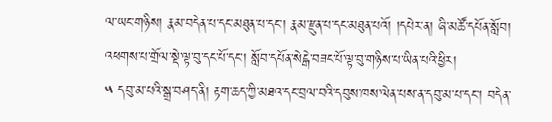ལ་ཡང་གཉིས། རྣམ་བདེན་པ་དང་མཐུན་པ་དང་། རྣམ་རྫུན་པ་དང་མཐུན་པའོ། །དཔེར་ན། ཞི་མཚོ་དཔོན་སློབ། འཕགས་པ་གྲོལ་སྡེ་ལྟ་བུ་དང་པོ་དང་། སློབ་དཔོན་སེངྒེ་བཟང་པོ་ལྟ་བུ་གཉིས་པ་ཡིན་པའི་ཕྱིར།
༥ དབུ་མ་པའི་སྒྲ་བཤད་ནི། རྟག་ཆད་ཀྱི་མཐའ་དང་བྲལ་བའི་དབུས་ཁས་ལེན་པས་ན་དབུ་མ་པ་དང་། བདེན་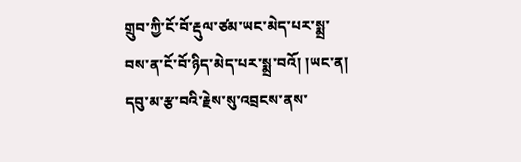གྲུབ་ཀྱི་ངོ་བོ་རྡུལ་ཙམ་ཡང་མེད་པར་སྨྲ་བས་ན་ངོ་བོ་ཉིད་མེད་པར་སྨྲ་བའོ། །ཡང་ན། དབུ་མ་རྩ་བའི་རྗེས་སུ་འབྲངས་ནས་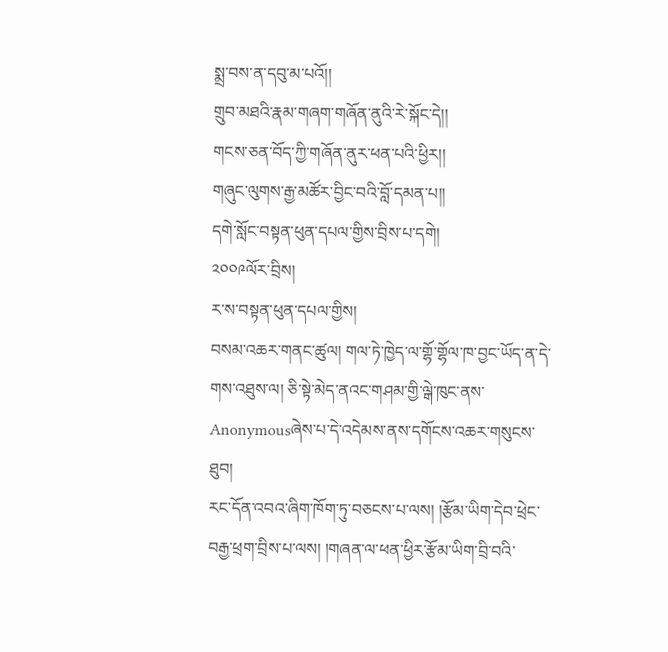སྨྲ་བས་ན་དབུ་མ་པའོ།།
གྲུབ་མཐའི་རྣམ་གཞག་གཞོན་ནུའི་རེ་སྐོང་དེ།།
གངས་ཅན་བོད་ཀྱི་གཞོན་ནུར་ཕན་པའི་ཕྱིར།།
གཞུང་ལུགས་རྒྱ་མཚོར་བྱིང་བའི་བློ་དམན་པ།།
དགེ་སློང་བསྟན་ཕུན་དཔལ་གྱིས་བྲིས་པ་དགེ།
༢༠༠༩ལོར་བྲིས།
ར་ས་བསྟན་ཕུན་དཔལ་གྱིས།
བསམ་འཆར་གནང་ཚུལ། གལ་ཏེ་ཁྱེད་ལ་གྷོ་གྷོལ་ཁ་བྱང་ཡོད་ན་དེ་གས་འཐུས་ལ། ཅི་སྟེ་མེད་ནའང་གཤམ་གྱི་ལྒེ་ཁུང་ནས་Anonymousཞེས་པ་དེ་འདེམས་ནས་དགོངས་འཆར་གསུངས་ཐུབ།
རང་དོན་འབའ་ཞིག་ཁོག་ཏུ་བཅངས་པ་ལས། །རྩོམ་ཡིག་དེབ་ཕྲེང་བརྒྱ་ཕྲག་བྲིས་པ་ལས། །གཞན་ལ་ཕན་ཕྱིར་རྩོམ་ཡིག་བྲི་བའི་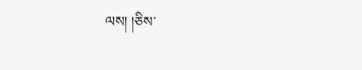ལས། །ཅིས་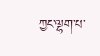ཀྱང་ལྷག་པ་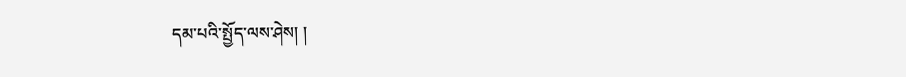དམ་པའི་སྤྱོད་ལས་ཤེས། །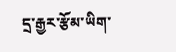དྲ་རྒྱར་རྩོམ་ཡིག་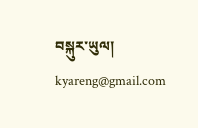བསྐུར་ཡུལ། kyareng@gmail.com